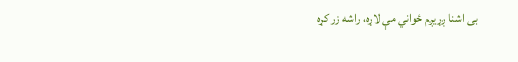بی اشنا ږړیږم ځواني مې لاړه، راشه زر کړه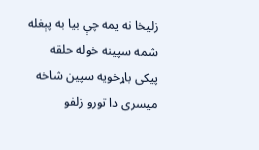زلیخا نه یمه چې بیا به پېغله شمه سپینه خوله حلقه پیکی باړخویه سپین شاخه میسری دا تورو زلفو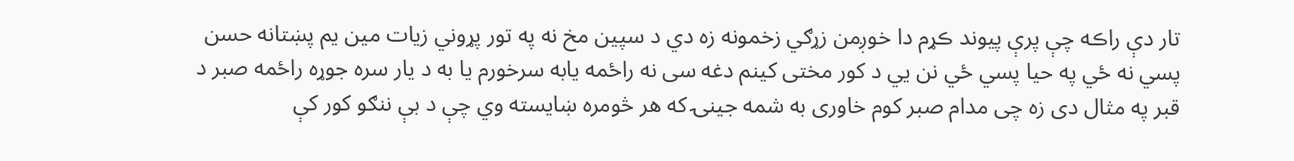تار دې راڪه چې پرې پیوند ڪړم دا خوږمن زړګي زخمونه زه دي د سپین مخ نه په تور پړوني زیات مین یم پښتانه حسن پسي نه ځي په حیا پسي ځي نن يي د کور مختی کینم دغه سی نه راځمه يابه سرخورم يا به د یار سره جوړه راځمه صبر د قبر په مثال دی زه چی مدام صبر کوم خاوری به شمه جینۍ که هر څومره ښایسته وي چې د بې ننګو کور کې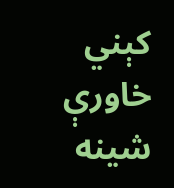کېني خاورې شینه